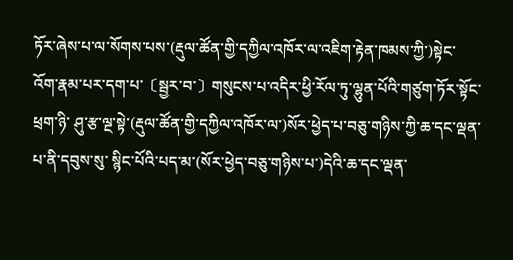ཏོར་ཞེས་པ་ལ་སོགས་པས་(རྡུལ་ཚོན་གྱི་དཀྱིལ་འཁོར་ལ་འཇིག་རྟེན་ཁམས་ཀྱི་)སྟེང་ འོག་རྣམ་པར་དག་པ་〔སྦྱར་བ་〕གསུངས་པ་འདིར་ཕྱི་རོལ་ཏུ་ལྷུན་པོའི་གཙུག་ཏོར་སྟོང་ཕྲག་ཉི་ ཤུ་རྩ་ལྔ་སྟེ་(རྡུལ་ཚོན་གྱི་དཀྱིལ་འཁོར་ལ་)སོར་ཕྱེད་པ་བཅུ་གཉིས་ཀྱི་ཆ་དང་ལྡན་པ་ནི་དབུས་སུ་ སྙིང་པོའི་པད་མ་(སོར་ཕྱེད་བཅུ་གཉིས་པ་)དེའི་ཆ་དང་ལྡན་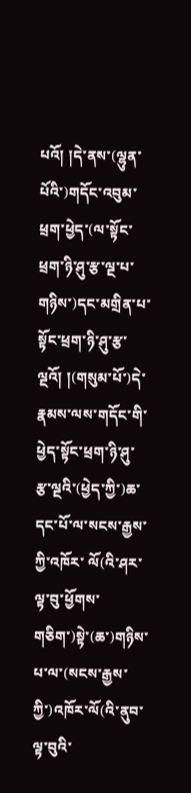པའོ། །དེ་ནས་(ལྷུན་པོའི་)གདོང་འབུམ་ ཕྲག་ཕྱེད་(ལ་སྟོང་ཕྲག་ཉི་ཤུ་རྩ་ལྔ་པ་གཉིས་)དང་མགྲིན་པ་སྟོང་ཕྲག་ཉི་ཤུ་རྩ་ལྔའོ། །(གསུམ་པོ་)དེ་ རྣམས་ལས་གདོང་གི་ཕྱེད་སྟོང་ཕྲག་ཉི་ཤུ་རྩ་ལྔའི་(ཕྱེད་ཀྱི་)ཆ་དང་པོ་ལ་སངས་རྒྱས་ཀྱི་འཁོར་ ལོ(འི་ཤར་ལྟ་བུ་ཕྱོགས་གཅིག་)སྟེ་(ཆ་)གཉིས་པ་ལ་(སངས་རྒྱས་ཀྱི་)འཁོར་ལོ(འི་ནུབ་ལྟ་བུའི་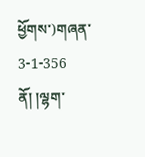ཕྱོགས་)གཞན་ 3-1-356 ནོ། །ལྷག་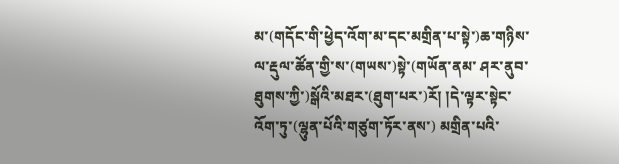མ་(གདོང་གི་ཕྱེད་འོག་མ་དང་མགྲིན་པ་སྟེ་)ཆ་གཉིས་ལ་རྡུལ་ཚོན་གྱི་ས་(གཡས་)སྟེ་(གཡོན་ནམ་ ཤར་ནུབ་ཐུགས་ཀྱི་)སྒོའི་མཐར་(ཐུག་པར་)རོ། །དེ་ལྟར་སྟེང་འོག་ཏུ་(ལྷུན་པོའི་གཙུག་ཏོར་ནས་) མགྲིན་པའི་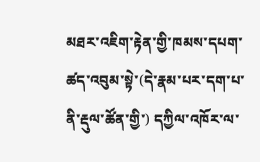མཐར་འཇིག་རྟེན་གྱི་ཁམས་དཔག་ཚད་འབུམ་སྟེ་(དེ་རྣམ་པར་དག་པ་ནི་རྡུལ་ཚོན་གྱི་) དཀྱིལ་འཁོར་ལ་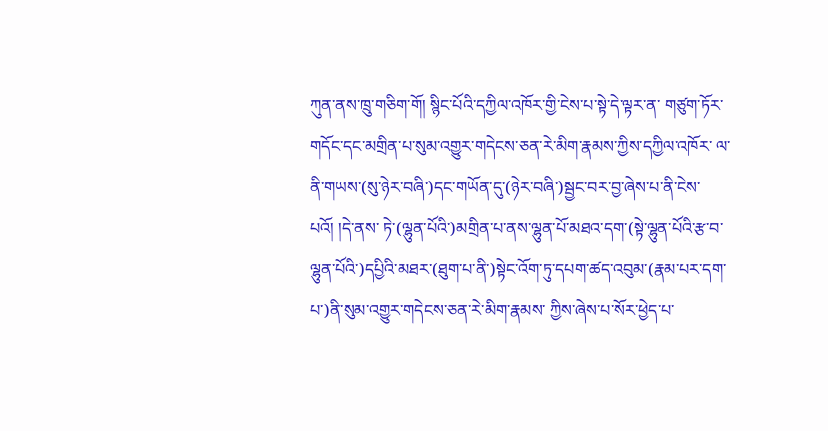ཀུན་ནས་ཁྲུ་གཅིག་གོ། སྙིང་པོའི་དཀྱིལ་འཁོར་གྱི་ངེས་པ་སྟེ་དེ་ལྟར་ན་ གཙུག་ཏོར་གདོང་དང་མགྲིན་པ་སུམ་འགྱུར་གདེངས་ཅན་རེ་མིག་རྣམས་ཀྱིས་དཀྱིལ་འཁོར་ ལ་ནི་གཡས་(སུ་ཉེར་བཞི་)དང་གཡོན་དུ་(ཉེར་བཞི་)སྦྱང་བར་བྱ་ཞེས་པ་ནི་ངེས་པའོ། །དེ་ནས་ ཏེ་(ལྷུན་པོའི་)མགྲིན་པ་ནས་ལྷུན་པོ་མཐའ་དག་(སྟེ་ལྷུན་པོའི་རྩ་བ་ལྷུན་པོའི་)དཔྱིའི་མཐར་(ཐུག་པ་ནི་)སྟེང་འོག་ཏུ་དཔག་ཚད་འབུམ་(རྣམ་པར་དག་པ་)ནི་སུམ་འགྱུར་གདེངས་ཅན་རེ་མིག་རྣམས་ ཀྱིས་ཞེས་པ་སོར་ཕྱེད་པ་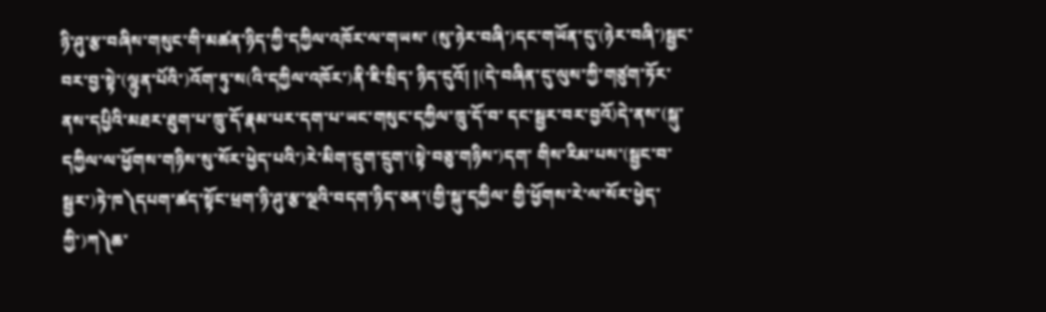ཉི་ཤུ་རྩ་བཞིས་གསུང་གི་མཚན་ཉིད་ཀྱི་དཀྱིལ་འཁོར་ལ་གཡས་ (སུ་ཉེར་བཞི་)དང་གཡོན་དུ་(ཉེར་བཞི་)སྦྱང་བར་བྱ་སྟེ་(ལྷུན་པོའི་)འོག་ཏུ་ས(འི་དཀྱིལ་འཁོར་)ནི་ཇི་སྲིད་ ཉིད་དུའོ། །(དེ་བཞིན་དུ་ལུས་ཀྱི་གཙུག་ཏོར་ནས་དཔྱིའི་མཐར་ཐུག་པ་ཁྲུ་དོ་རྣམ་པར་དག་པ་ཡང་གསུང་དཀྱིལ་ཁྲུ་དོ་བ་ དང་སྦྱར་བར་བྱའོ)དེ་ནས་(སྐུ་དཀྱིལ་ལ་ཕྱོགས་གཉིས་སུ་སོར་ཕྱེད་པའི་)རེ་མིག་དྲུག་དྲུག་(སྟེ་བཅུ་གཉིས་)དག་ གིས་རིམ་པས་(སྦྱང་བ་སྦྱར་)ཏེ་ཁ༽དཔག་ཚད་སྟོང་ཕྲག་ཉི་ཤུ་རྩ་ལྔའི་བདག་ཉིད་ཅན་(གྱི་སྐུ་དཀྱིལ་ གྱི་ཕྱོགས་རེ་ལ་སོར་ཕྱེད་ཀྱི་)ཀ༽ཆ་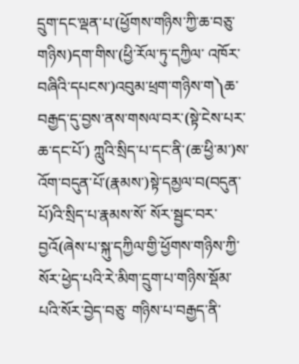དྲུག་དང་ལྡན་པ་(ཕྱོགས་གཉིས་ཀྱི་ཆ་བཅུ་གཉིས)དག་གིས་(ཕྱི་རོལ་ཏུ་དཀྱིལ་ འཁོར་བཞིའི་དཔངས་)འབུམ་ཕྲག་གཉིས་ག༽ཆ་བརྒྱད་དུ་བྱས་ནས་གསལ་བར་(སྟེ་ངེས་པར་ཆ་དང་པོ་) ཀླུའི་སྲིད་པ་དང་ནི་(ཆ་ཕྱི་མ་)ས་འོག་བདུན་པོ་(རྣམས་)སྟེ་དམྱལ་བ(བདུན་པོ)འི་སྲིད་པ་རྣམས་སོ་ སོར་སྦྱང་བར་བྱའོ(ཞེས་པ་སྐུ་དཀྱིལ་གྱི་ཕྱོགས་གཉིས་ཀྱི་སོར་ཕྱེད་པའི་རེ་མིག་དྲུག་པ་གཉིས་སྡོམ་པའི་སོར་བྱེད་བཅུ་ གཉིས་པ་བརྒྱད་ནི་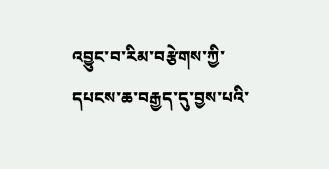འབྱུང་བ་རིམ་བརྩེགས་ཀྱི་དཔངས་ཆ་བརྒྱད་དུ་བྱས་པའི་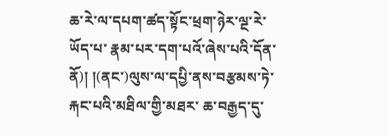ཆ་རེ་ལ་དཔག་ཚད་སྟོང་ཕྲག་ཉེར་ལྔ་རེ་ཡོད་པ་ རྣམ་པར་དག་པའོ་ཞེས་པའི་དོན་ནོ)། །(ནང་)ལུས་ལ་དཔྱི་ནས་བརྩམས་ཏེ་རྐང་པའི་མཐིལ་གྱི་མཐར་ ཆ་བརྒྱད་དུ་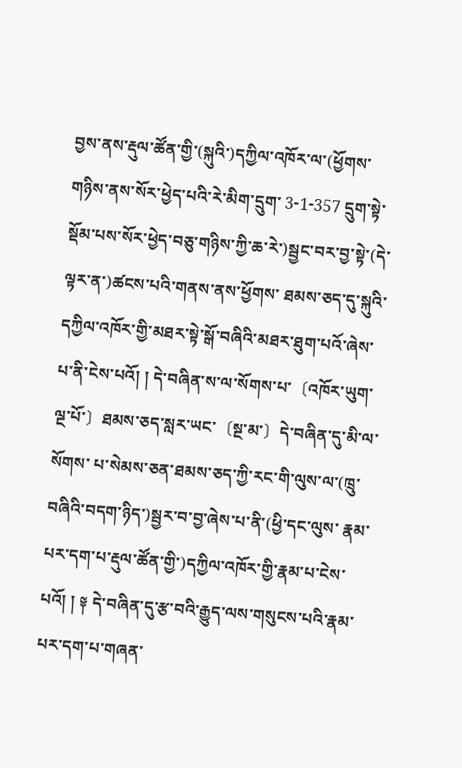བྱས་ནས་རྡུལ་ཚོན་གྱི་(སྐུའི་)དཀྱིལ་འཁོར་ལ་(ཕྱོགས་གཉིས་ནས་སོར་ཕྱེད་པའི་རེ་མིག་དྲུག་ 3-1-357 དྲུག་སྟེ་སྡོམ་པས་སོར་ཕྱེད་བཅུ་གཉིས་ཀྱི་ཆ་རེ་)སྦྱང་བར་བྱ་སྟེ་(དེ་ལྟར་ན་)ཚངས་པའི་གནས་ནས་ཕྱོགས་ ཐམས་ཅད་དུ་སྐུའི་དཀྱིལ་འཁོར་གྱི་མཐར་སྟེ་སྒོ་བཞིའི་མཐར་ཐུག་པའོ་ཞེས་པ་ནི་ངེས་པའོ། ། དེ་བཞིན་ས་ལ་སོགས་པ་〔འཁོར་ཡུག་ལྔ་པོ་〕ཐམས་ཅད་སླར་ཡང་〔སྔ་མ་〕དེ་བཞིན་དུ་མི་ལ་སོགས་ པ་སེམས་ཅན་ཐམས་ཅད་ཀྱི་རང་གི་ལུས་ལ་(ཁྲུ་བཞིའི་བདག་ཉིད་)སྦྱར་བ་བྱ་ཞེས་པ་ནི་(ཕྱི་དང་ལུས་ རྣམ་པར་དག་པ་རྡུལ་ཚོན་གྱི་)དཀྱིལ་འཁོར་གྱི་རྣམ་པ་ངེས་པའོ། ། ༈ དེ་བཞིན་དུ་རྩ་བའི་རྒྱུད་ལས་གསུངས་པའི་རྣམ་པར་དག་པ་གཞན་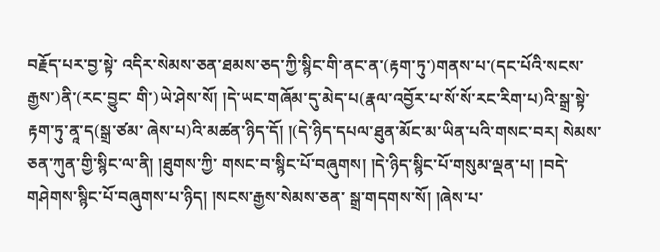བརྗོད་པར་བྱ་སྟེ་ འདིར་སེམས་ཅན་ཐམས་ཅད་ཀྱི་སྙིང་གི་ནང་ན་(རྟག་ཏུ་)གནས་པ་(དང་པོའི་སངས་རྒྱས་)ནི་(རང་བྱུང་ གི་)ཡེ་ཤེས་སོ། །དེ་ཡང་གཞོམ་དུ་མེད་པ(རྣལ་འབྱོར་པ་སོ་སོ་རང་རིག་པ)འི་སྒྲ་སྟེ་རྟག་ཏུ་ནཱ་ད(སྒྲ་ཙམ་ ཞེས་པ)འི་མཚན་ཉིད་དོ། །(དེ་ཉིད་དཔལ་ཐུན་མོང་མ་ཡིན་པའི་གསང་བར། སེམས་ཅན་ཀུན་གྱི་སྙིང་ལ་ནི། །ཐུགས་ཀྱི་ གསང་བ་སྙིང་པོ་བཞུགས། །དེ་ཉིད་སྙིང་པོ་གསུམ་ལྡན་པ། །བདེ་གཤེགས་སྙིང་པོ་བཞུགས་པ་ཉིད། །སངས་རྒྱས་སེམས་ཅན་ སྒྲ་གདགས་སོ། །ཞེས་པ་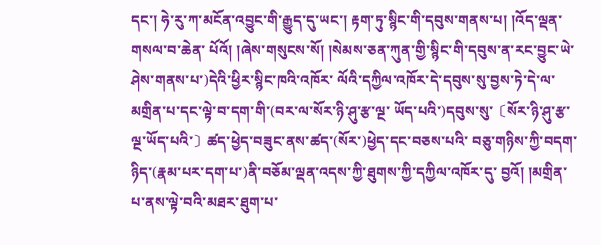དང་། ཧེ་རུ་ཀ་མངོན་འབྱུང་གི་རྒྱུད་དུ་ཡང་། རྟག་ཏུ་སྙིང་གི་དབུས་གནས་པ། །འོད་ལྡན་གསལ་བ་ཆེན་ པོའོ། །ཞེས་གསུངས་སོ། །སེམས་ཅན་ཀུན་གྱི་སྙིང་གི་དབུས་ན་རང་བྱུང་ཡེ་ཤེས་གནས་པ་)དེའི་ཕྱིར་སྙིང་ཁའི་འཁོར་ ལོའི་དཀྱིལ་འཁོར་དེ་དབུས་སུ་བྱས་ཏེ་དེ་ལ་མགྲིན་པ་དང་ལྟེ་བ་དག་གི་(བར་ལ་སོར་ཉི་ཤུ་རྩ་ལྔ་ ཡོད་པའི་)དབུས་སུ་〔སོར་ཉི་ཤུ་རྩ་ལྔ་ཡོད་པའི་〕ཚད་ཕྱེད་བཟུང་ནས་ཚད་(སོར་)ཕྱེད་དང་བཅས་པའི་ བཅུ་གཉིས་ཀྱི་བདག་ཉིད་(རྣམ་པར་དག་པ་)ནི་བཅོམ་ལྡན་འདས་ཀྱི་ཐུགས་ཀྱི་དཀྱིལ་འཁོར་དུ་ བྱའོ། །མགྲིན་པ་ནས་ལྟེ་བའི་མཐར་ཐུག་པ་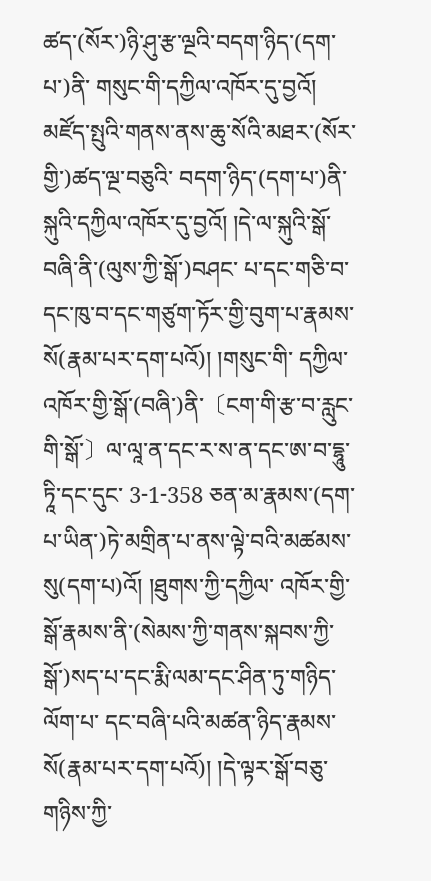ཚད་(སོར་)ཉི་ཤུ་རྩ་ལྔའི་བདག་ཉིད་(དག་པ་)ནི་ གསུང་གི་དཀྱིལ་འཁོར་དུ་བྱའོ། མཛོད་སྤུའི་གནས་ནས་ཆུ་སོའི་མཐར་(སོར་གྱི་)ཚད་ལྔ་བཅུའི་ བདག་ཉིད་(དག་པ་)ནི་སྐུའི་དཀྱིལ་འཁོར་དུ་བྱའོ། །དེ་ལ་སྐུའི་སྒོ་བཞི་ནི་(ལུས་ཀྱི་སྒོ་)བཤང་ པ་དང་གཅི་བ་དང་ཁུ་བ་དང་གཙུག་ཏོར་གྱི་བུག་པ་རྣམས་སོ(རྣམ་པར་དག་པའོ)། །གསུང་གི་ དཀྱིལ་འཁོར་གྱི་སྒོ་(བཞི་)ནི་〔ངག་གི་རྩ་བ་རླུང་གི་སྒོ་〕ལ་ལཱ་ན་དང་ར་ས་ན་དང་ཨ་བ་དྷཱུ་ཏཱི་དང་དུང་ 3-1-358 ཅན་མ་རྣམས་(དག་པ་ཡིན་)ཏེ་མགྲིན་པ་ནས་ལྟེ་བའི་མཚམས་སུ(དག་པ)འོ། །ཐུགས་ཀྱི་དཀྱིལ་ འཁོར་གྱི་སྒོ་རྣམས་ནི་(སེམས་ཀྱི་གནས་སྐབས་ཀྱི་སྒོ་)སད་པ་དང་རྨི་ལམ་དང་ཤིན་ཏུ་གཉིད་ལོག་པ་ དང་བཞི་པའི་མཚན་ཉིད་རྣམས་སོ(རྣམ་པར་དག་པའོ)། །དེ་ལྟར་སྒོ་བཅུ་གཉིས་ཀྱི་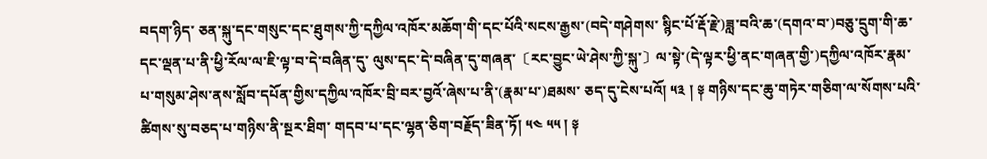བདག་ཉིད་ ཅན་སྐུ་དང་གསུང་དང་ཐུགས་ཀྱི་དཀྱིལ་འཁོར་མཆོག་གི་དང་པོའི་སངས་རྒྱས་(བདེ་གཤེགས་ སྙིང་པོ་རྡོ་རྗེ་)ཟླ་བའི་ཆ་(དགའ་བ་)བཅུ་དྲུག་གི་ཆ་དང་ལྡན་པ་ནི་ཕྱི་རོལ་ལ་ཇི་ལྟ་བ་དེ་བཞིན་དུ་ ལུས་དང་དེ་བཞིན་དུ་གཞན་〔རང་བྱུང་ཡེ་ཤེས་ཀྱི་སྐུ་〕ལ་སྟེ་(དེ་ལྟར་ཕྱི་ནང་གཞན་གྱི་)དཀྱིལ་འཁོར་རྣམ་ པ་གསུམ་ཤེས་ནས་སློབ་དཔོན་གྱིས་དཀྱིལ་འཁོར་བྲི་བར་བྱའོ་ཞེས་པ་ནི་(རྣམ་པ་)ཐམས་ ཅད་དུ་ངེས་པའོ། ༥༣ ། ༈ གཉིས་དང་ཆུ་གཏེར་གཅིག་ལ་སོགས་པའི་ཚིགས་སུ་བཅད་པ་གཉིས་ནི་སྔར་ཐིག་ གདབ་པ་དང་ལྷན་ཅིག་བརྗོད་ཟིན་ཏོ། ༥༤ ༥༥ ། ༈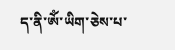ད་ནི་ༀ་ཡིག་ཅེས་པ་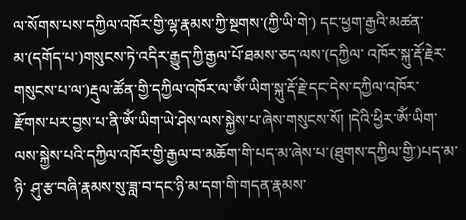ལ་སོགས་པས་དཀྱིལ་འཁོར་གྱི་ལྷ་རྣམས་ཀྱི་སྔགས་(ཀྱི་ཡི་གེ་) དང་ཕྱག་རྒྱའི་མཚན་མ་(དགོད་པ་)གསུངས་ཏེ་འདིར་རྒྱུད་ཀྱི་རྒྱལ་པོ་ཐམས་ཅད་ལས་(དཀྱིལ་ འཁོར་སྐུ་རྡོ་རྗེར་གསུངས་པ་ལ་)རྡུལ་ཚོན་གྱི་དཀྱིལ་འཁོར་ལ་ༀ་ཡིག་སྐུ་རྡོ་རྗེ་དང་དེས་དཀྱིལ་འཁོར་ རྫོགས་པར་བྱས་པ་ནི་ༀ་ཡིག་ཡེ་ཤེས་ལས་སྐྱེས་པ་ཞེས་གསུངས་སོ། །དེའི་ཕྱིར་ༀ་ཡིག་ ལས་སྐྱེས་པའི་དཀྱིལ་འཁོར་གྱི་རྒྱལ་བ་མཆོག་གི་པད་མ་ཞེས་པ་(ཐུགས་དཀྱིལ་གྱི་)པད་མ་ཉི་ ཤུ་རྩ་བཞི་རྣམས་སུ་ཟླ་བ་དང་ཉི་མ་དག་གི་གདན་རྣམས་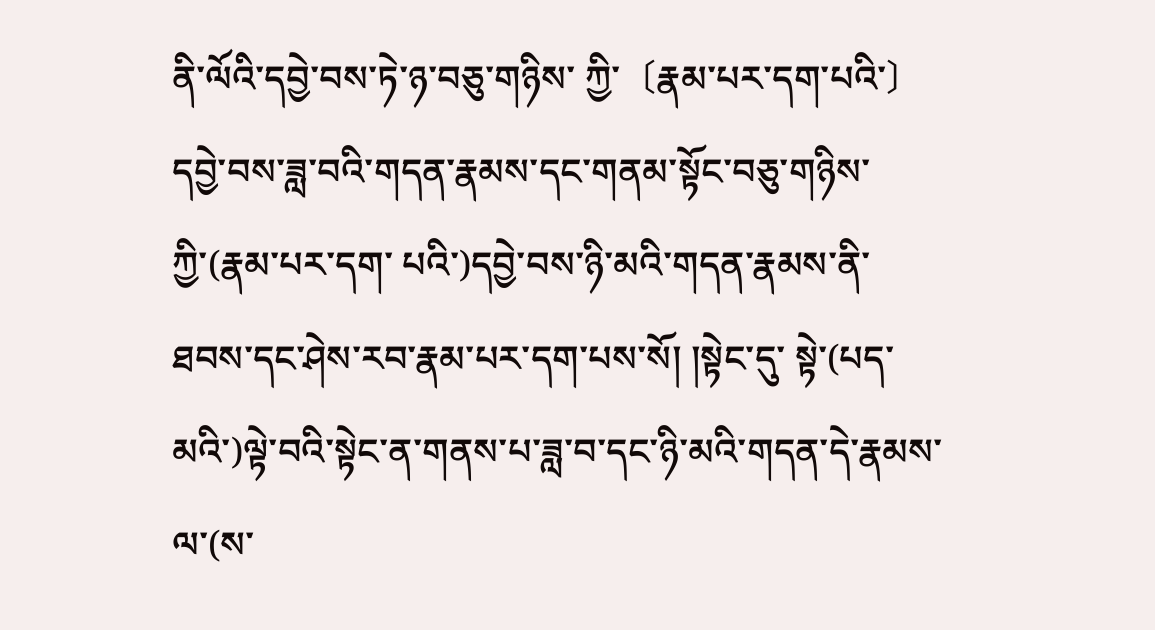ནི་ལོའི་དབྱེ་བས་ཏེ་ཉ་བཅུ་གཉིས་ ཀྱི་〔རྣམ་པར་དག་པའི་〕དབྱེ་བས་ཟླ་བའི་གདན་རྣམས་དང་གནམ་སྟོང་བཅུ་གཉིས་ཀྱི་(རྣམ་པར་དག་ པའི་)དབྱེ་བས་ཉི་མའི་གདན་རྣམས་ནི་ཐབས་དང་ཤེས་རབ་རྣམ་པར་དག་པས་སོ། །སྟེང་དུ་ སྟེ་(པད་མའི་)ལྟེ་བའི་སྟེང་ན་གནས་པ་ཟླ་བ་དང་ཉི་མའི་གདན་དེ་རྣམས་ལ་(ས་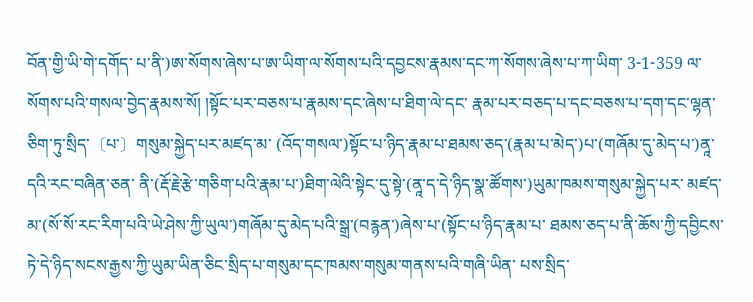བོན་གྱི་ཡི་གེ་དགོད་ པ་ནི་)ཨ་སོགས་ཞེས་པ་ཨ་ཡིག་ལ་སོགས་པའི་དབྱངས་རྣམས་དང་ཀ་སོགས་ཞེས་པ་ཀ་ཡིག་ 3-1-359 ལ་སོགས་པའི་གསལ་བྱེད་རྣམས་སོ། །སྟོང་པར་བཅས་པ་རྣམས་དང་ཞེས་པ་ཐིག་ལེ་དང་ རྣམ་པར་བཅད་པ་དང་བཅས་པ་དག་དང་ལྷན་ཅིག་ཏུ་སྲིད་〔པ་〕གསུམ་སྐྱེད་པར་མཛད་མ་ (འོད་གསལ་)སྟོང་པ་ཉིད་རྣམ་པ་ཐམས་ཅད་(རྣམ་པ་མེད་)པ་(གཞོམ་དུ་མེད་པ་)ནཱ་དའི་རང་བཞིན་ཅན་ ནི་(རྡོ་རྗེ་རྩེ་གཅིག་པའི་རྣམ་པ་)ཐིག་ལེའི་སྟེང་དུ་སྟེ་(ནཱ་ད་དེ་ཉིད་སྣ་ཚོགས་)ཡུམ་ཁམས་གསུམ་སྐྱེད་པར་ མཛད་མ་(སོ་སོ་རང་རིག་པའི་ཡེ་ཤེས་ཀྱི་ཡུལ་)གཞོམ་དུ་མེད་པའི་སྒྲ་(བརྙན་)ཞེས་པ་(སྟོང་པ་ཉིད་རྣམ་པ་ ཐམས་ཅད་པ་ནི་ཆོས་ཀྱི་དབྱིངས་ཏེ་དེ་ཉིད་སངས་རྒྱས་ཀྱི་ཡུམ་ཡིན་ཅིང་སྲིད་པ་གསུམ་དང་ཁམས་གསུམ་གནས་པའི་གཞི་ཡིན་ པས་སྲིད་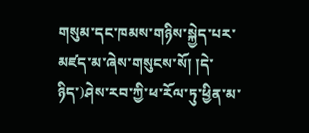གསུམ་དང་ཁམས་གཉིས་སྐྱེད་པར་མཛད་མ་ཞེས་གསུངས་སོ། །དེ་ཉིད་)ཤེས་རབ་ཀྱི་ཕ་རོལ་ཏུ་ཕྱིན་མ་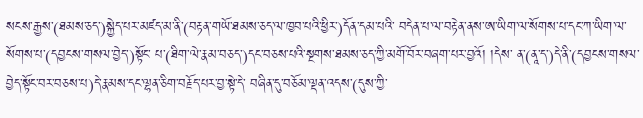སངས་རྒྱས་(ཐམས་ཅད་)སྐྱེད་པར་མཛད་མ་ནི་(བརྟན་གཡོ་ཐམས་ཅད་ལ་ཁྱབ་པའི་ཕྱིར་)དོན་དམ་པའི་ བདེན་པ་ལ་བརྟེན་ནས་ཨ་ཡིག་ལ་སོགས་པ་དང་ཀ་ཡིག་ལ་སོགས་པ་(དབྱངས་གསལ་བྱེད་)སྟོང་ པ་(ཐིག་ལེ་རྣམ་བཅད་)དང་བཅས་པའི་སྔགས་ཐམས་ཅད་ཀྱི་མགོ་བོར་བཞག་པར་བྱའོ། །དེས་ ན་(ནཱ་ད་)དེ་ནི་(དབྱངས་གསལ་བྱེད་སྟོང་བར་བཅས་པ)དེ་རྣམས་དང་ལྷན་ཅིག་བརྗོད་པར་བྱ་སྟེ་དེ་ བཞིན་དུ་བཅོམ་ལྡན་འདས་(དུས་ཀྱི་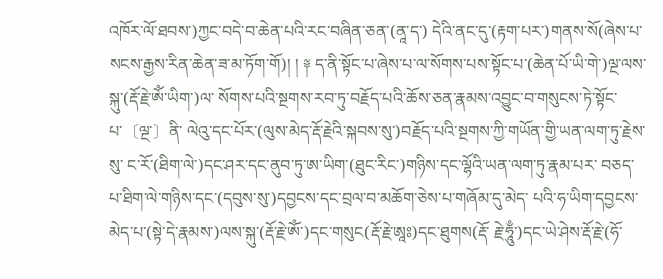འཁོར་ལོ་ཐབས་)ཀྱང་བདེ་བ་ཆེན་པའི་རང་བཞིན་ཅན་(ནཱ་ད་) དེའི་ནང་དུ་(རྟག་པར་)གནས་སོ(ཞེས་པ་སངས་རྒྱས་རིན་ཆེན་ཟ་མ་ཏོག་གོ)། ། ༈ ད་ནི་སྟོང་པ་ཞེས་པ་ལ་སོགས་པས་སྟོང་པ་(ཆེན་པོ་ཡི་གེ་)ལྔ་ལས་སྐུ་(རྡོ་རྗེ་ༀ་ཡིག་)ལ་ སོགས་པའི་སྔགས་རབ་ཏུ་བརྗོད་པའི་ཆོས་ཅན་རྣམས་འབྱུང་བ་གསུངས་ཏེ་སྟོང་པ་〔ལྔ་〕ནི་ ལེའུ་དང་པོར་(ལུས་མེད་རྡོ་རྗེའི་སྐབས་སུ་)བརྗོད་པའི་སྔགས་ཀྱི་གཡོན་གྱི་ཡན་ལག་ཏུ་རྗེས་སུ་ ང་རོ་(ཐིག་ལེ་)དང་ཤར་དང་ནུབ་ཏུ་ཨ་ཡིག་(ཐུང་རིང་)གཉིས་དང་ལྷོའི་ཡན་ལག་ཏུ་རྣམ་པར་ བཅད་པ་ཐིག་ལེ་གཉིས་དང་(དབུས་སུ་)དབྱངས་དང་བྲལ་བ་མཆོག་ཅེས་པ་གཞོམ་དུ་མེད་ པའི་ཧ་ཡིག་དབྱངས་མེད་པ་(སྟེ་དེ་རྣམས་)ལས་སྐུ་(རྡོ་རྗེ་ༀ་)དང་གསུང(རྡོ་རྗེ་ཨཱཿ)དང་ཐུགས(རྡོ་ རྗེ་ཧཱུྃ་)དང་ཡེ་ཤེས་རྡོ་རྗེ་(ཧོ་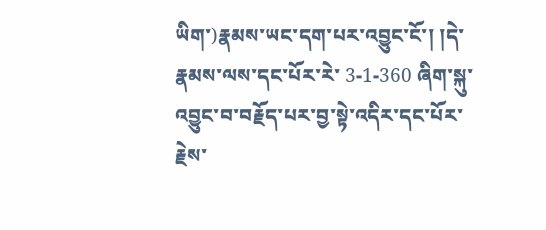ཡིག་)རྣམས་ཡང་དག་པར་འབྱུང་ངོ་། །དེ་རྣམས་ལས་དང་པོར་རེ་ 3-1-360 ཞིག་སྐུ་འབྱུང་བ་བརྗོད་པར་བྱ་སྟེ་འདིར་དང་པོར་རྗེས་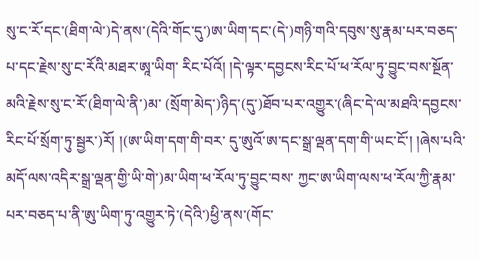སུ་ང་རོ་དང་(ཐིག་ལེ་)དེ་ནས་(དེའི་གོང་དུ་)ཨ་ཡིག་དང་(དེ་)གཉི་གའི་དབུས་སུ་རྣམ་པར་བཅད་པ་དང་རྗེས་སུ་ང་རོའི་མཐར་ཨཱ་ཡིག་ རིང་པོའོ། །དེ་ལྟར་དབྱངས་རིང་པོ་ཕ་རོལ་ཏུ་བྱུང་བས་སྔོན་མའི་རྗེས་སུ་ང་རོ་(ཐིག་ལེ་ནི་)མ་ (སྲོག་མེད་)ཉིད་(དུ་)ཐོབ་པར་འགྱུར་(ཞིང་དེ་ལ་མཐའི་དབྱངས་རིང་པོ་སྲོག་ཏུ་སྦྱར་)རོ། །(ཨ་ཡིག་དག་གི་བར་ དུ་ཨུའོ་ཨ་དང་སྒྲ་ལྡན་དག་གི་ཡང་ངོ་། །ཞེས་པའི་མདོ་ལས་འདིར་སྒྲ་ལྡན་གྱི་ཡི་གེ་)མ་ཡིག་ཕ་རོལ་ཏུ་བྱུང་བས་ ཀྱང་ཨ་ཡིག་ལས་ཕ་རོལ་ཀྱི་རྣམ་པར་བཅད་པ་ནི་ཨུ་ཡིག་ཏུ་འགྱུར་ཏེ་(དེའི་)ཕྱི་ནས་(གོང་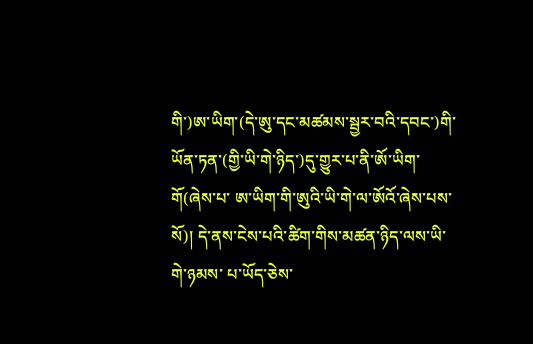གི་)ཨ་ཡིག་(དེ་ཨུ་དང་མཚམས་སྦྱར་བའི་དབང་)གི་ཡོན་ཏན་(གྱི་ཡི་གེ་ཉིད་)དུ་གྱུར་པ་ནི་ཨོ་ཡིག་གོ(ཞེས་པ་ ཨ་ཡིག་གི་ཨུའི་ཡི་གེ་ལ་ཨོའོ་ཞེས་པས་སོ)། དེ་ནས་ངེས་པའི་ཚིག་གིས་མཚན་ཉིད་ལས་ཡི་གེ་ཉམས་ པ་ཡོད་ཅེས་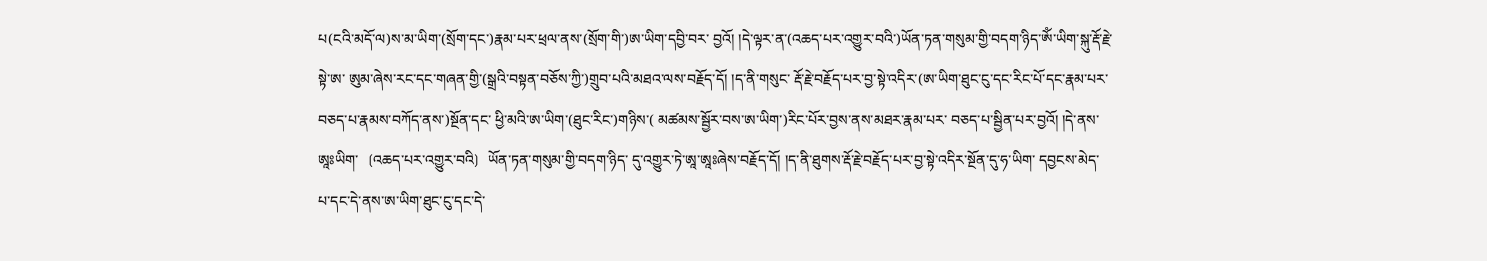པ(ངའི་མདོ་ལ)ས་མ་ཡིག་(སྲོག་དང་)རྣམ་པར་ཕྲལ་ནས་(སྲོག་གི་)ཨ་ཡིག་དབྱི་བར་ བྱའོ། །དེ་ལྟར་ན་(འཆད་པར་འགྱུར་བའི་)ཡོན་ཏན་གསུམ་གྱི་བདག་ཉིད་ༀ་ཡིག་སྐུ་རྡོ་རྗེ་སྟེ་ཨ་ ཨུམ་ཞེས་རང་དང་གཞན་གྱི་(སྒྲའི་བསྟན་བཅོས་ཀྱི་)གྲུབ་པའི་མཐའ་ལས་བརྗོད་དོ། །ད་ནི་གསུང་ རྡོ་རྗེ་བརྗོད་པར་བྱ་སྟེ་འདིར་(ཨ་ཡིག་ཐུང་ངུ་དང་རིང་པོ་དང་རྣམ་པར་བཅད་པ་རྣམས་བཀོད་ནས་)སྔོན་དང་ ཕྱི་མའི་ཨ་ཡིག་(ཐུང་རིང་)གཉིས་( མཚམས་སྦྱོར་བས་ཨ་ཡིག་)རིང་པོར་བྱས་ནས་མཐར་རྣམ་པར་ བཅད་པ་སྦྱིན་པར་བྱའོ། །དེ་ནས་ཨཱཿཡིག་〔འཆད་པར་འགྱུར་བའི〕ཡོན་ཏན་གསུམ་གྱི་བདག་ཉིད་ དུ་འགྱུར་ཏེ་ཨཱ་ཨཱཿཞེས་བརྗོད་དོ། །ད་ནི་ཐུགས་རྡོ་རྗེ་བརྗོད་པར་བྱ་སྟེ་འདིར་སྔོན་དུ་ཧ་ཡིག་ དབྱངས་མེད་པ་དང་དེ་ནས་ཨ་ཡིག་ཐུང་ངུ་དང་དེ་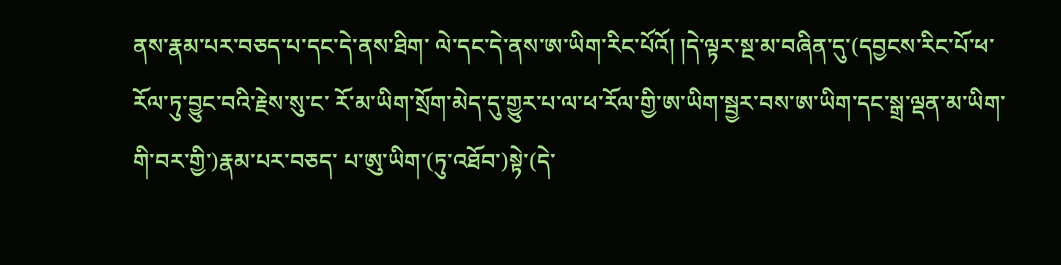ནས་རྣམ་པར་བཅད་པ་དང་དེ་ནས་ཐིག་ ལེ་དང་དེ་ནས་ཨ་ཡིག་རིང་པོའོ། །དེ་ལྟར་སྔ་མ་བཞིན་དུ་(དབྱངས་རིང་པོ་ཕ་རོལ་ཏུ་བྱུང་བའི་རྗེས་སུ་ང་ རོ་མ་ཡིག་སྲོག་མེད་དུ་གྱུར་པ་ལ་ཕ་རོལ་གྱི་ཨ་ཡིག་སྦྱར་བས་ཨ་ཡིག་དང་སྒྲ་ལྡན་མ་ཡིག་གི་བར་གྱི་)རྣམ་པར་བཅད་ པ་ཨུ་ཡིག་(ཏུ་འཐོབ་)སྟེ་(དེ་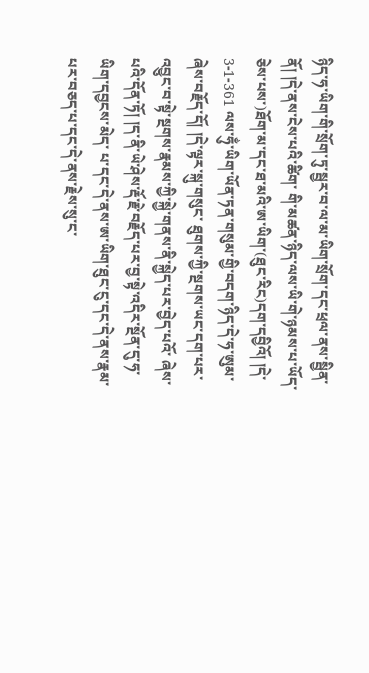ཉིད་ཧ་ཡིག་གི་སྲོག་ཏུ་སྦྱར་བ་ལ་མ་ཡིག་སྲོག་དང་ཕྲལ་ནས་སྦྱིན་ནོ། །དེ་ནས་ངེས་པའི་ཚིག་ གི་མཚན་ཉིད་ལས་ཡི་གེ་ཉམས་པ་ཡོད་ཅེས་པས་)ཐོག་མ་དང་ཐ་མའི་ཨ་ཡིག་(ཐུང་རིང)དག་དབྱིའོ། །དེ་ 3-1-361 ལས་ཧུྂ་ཡིག་ཡོན་ཏན་གསུམ་གྱི་བདག་ཉིད་དེ་ཧ་ཨུམ་ཞེས་བརྗོད་དོ། །དེ་ལྟར་སྐུ་གསུང་ ཐུགས་ཀྱི་སྔགས་ཡང་དག་པར་འབྱུང་བ་སྟེ་སྔགས་རྣམས་ཀྱི་སྐྱེ་གནས་ནི་སྐྱེད་པར་བྱེད་པའོ་ ཞེས་པའི་དོན་ཏོ། །ད་ནི་ཡེ་ཤེས་རྡོ་རྗེ་བརྗོད་པར་བྱ་སྟེ་འདིར་སྔོན་དུ་ཧ་ཡིག་དབྱངས་མེད་ པ་དང་དེ་ནས་ཨ་ཡིག་ཐུང་ངུ་དང་དེ་ནས་རྣམ་པར་བཅད་པ་དང་དེ་ནས་རྗེས་སུ་ང་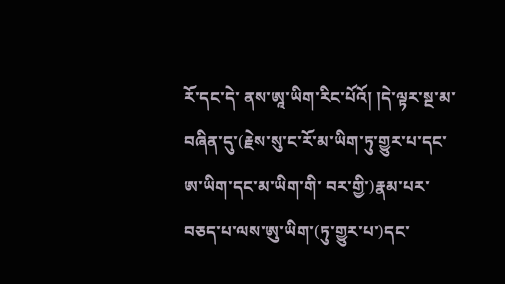རོ་དང་དེ་ ནས་ཨཱ་ཡིག་རིང་པོའོ། །དེ་ལྟར་སྔ་མ་བཞིན་དུ་(རྗེས་སུ་ང་རོ་མ་ཡིག་ཏུ་གྱུར་པ་དང་ཨ་ཡིག་དང་མ་ཡིག་གི་ བར་གྱི་)རྣམ་པར་བཅད་པ་ལས་ཨུ་ཡིག་(ཏུ་གྱུར་པ་)དང་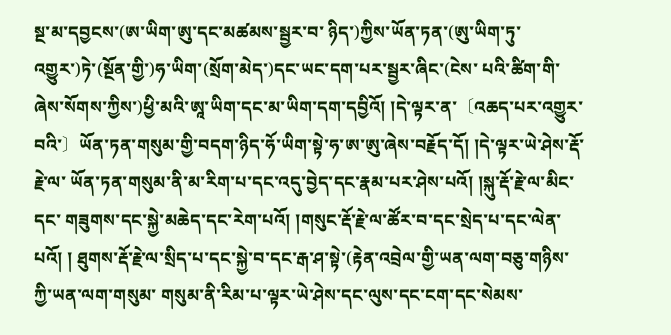སྔ་མ་དབྱངས་(ཨ་ཡིག་ཨུ་དང་མཚམས་སྦྱར་བ་ ཉིད་)ཀྱིས་ཡོན་ཏན་(ཨུ་ཡིག་ཏུ་འགྱུར་)ཏེ་(སྔོན་གྱི་)ཧ་ཡིག་(སྲོག་མེད་)དང་ཡང་དག་པར་སྦྱར་ཞིང་(ངེས་ པའི་ཚིག་གི་ཞེས་སོགས་ཀྱིས་)ཕྱི་མའི་ཨཱ་ཡིག་དང་མ་ཡིག་དག་དབྱིའོ། །དེ་ལྟར་ན་〔འཆད་པར་འགྱུར་བའི་〕ཡོན་ཏན་གསུམ་གྱི་བདག་ཉིད་ཧོ་ཡིག་སྟེ་ཧ་ཨ་ཨུ་ཞེས་བརྗོད་དོ། །དེ་ལྟར་ཡེ་ཤེས་རྡོ་རྗེ་ལ་ ཡོན་ཏན་གསུམ་ནི་མ་རིག་པ་དང་འདུ་བྱེད་དང་རྣམ་པར་ཤེས་པའོ། །སྐུ་རྡོ་རྗེ་ལ་མིང་དང་ གཟུགས་དང་སྐྱེ་མཆེད་དང་རེག་པའོ། །གསུང་རྡོ་རྗེ་ལ་ཚོར་བ་དང་སྲེད་པ་དང་ལེན་པའོ། ། ཐུགས་རྡོ་རྗེ་ལ་སྲིད་པ་དང་སྐྱེ་བ་དང་རྒ་ཤ་སྟེ་(རྟེན་འབྲེལ་གྱི་ཡན་ལག་བཅུ་གཉིས་ཀྱི་ཡན་ལག་གསུམ་ གསུམ་ནི་རིམ་པ་ལྟར་ཡེ་ཤེས་དང་ལུས་དང་ངག་དང་སེམས་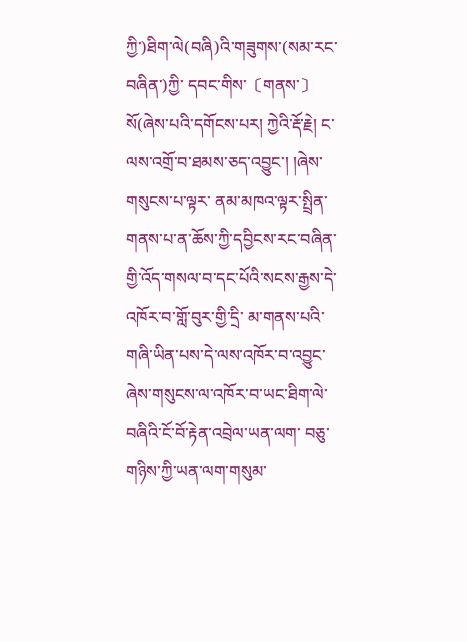ཀྱི་)ཐིག་ལེ(བཞི)འི་གཟུགས་(སམ་རང་བཞིན་)ཀྱི་ དབང་གིས་〔གནས་〕སོ(ཞེས་པའི་དགོངས་པར། ཀྱེའི་རྡོ་རྗེ། ང་ལས་འགྲོ་བ་ཐམས་ཅད་འབྱུང་། །ཞེས་གསུངས་པ་ལྟར་ ནམ་མཁའ་ལྟར་སྤྲིན་གནས་པ་ན་ཆོས་ཀྱི་དབྱིངས་རང་བཞིན་གྱི་འོད་གསལ་བ་དང་པོའི་སངས་རྒྱས་དེ་འཁོར་བ་གློ་བུར་གྱི་དྲི་ མ་གནས་པའི་གཞི་ཡིན་པས་དེ་ལས་འཁོར་བ་འབྱུང་ཞེས་གསུངས་ལ་འཁོར་བ་ཡང་ཐིག་ལེ་བཞིའི་ངོ་བོ་རྟེན་འབྲེལ་ཡན་ལག་ བཅུ་གཉིས་ཀྱི་ཡན་ལག་གསུམ་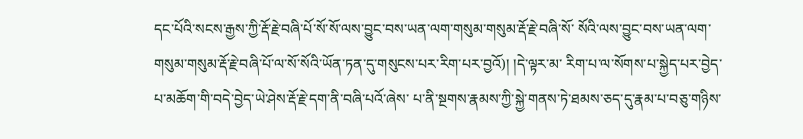དང་པོའི་སངས་རྒྱས་ཀྱི་རྡོ་རྗེ་བཞི་པོ་སོ་སོ་ལས་བྱུང་བས་ཡན་ལག་གསུམ་གསུམ་རྡོ་རྗེ་བཞི་སོ་ སོའི་ལས་བྱུང་བས་ཡན་ལག་གསུམ་གསུམ་རྡོ་རྗེ་བཞི་པོ་ལ་སོ་སོའི་ཡོན་ཏན་དུ་གསུངས་པར་རིག་པར་བྱའོ)། །དེ་ལྟར་མ་ རིག་པ་ལ་སོགས་པ་སྐྱེད་པར་བྱེད་པ་མཆོག་གི་བདེ་བྱེད་ཡེ་ཤེས་རྡོ་རྗེ་དག་ནི་བཞི་པའོ་ཞེས་ པ་ནི་སྔགས་རྣམས་ཀྱི་སྐྱེ་གནས་ཏེ་ཐམས་ཅད་དུ་རྣམ་པ་བཅུ་གཉིས་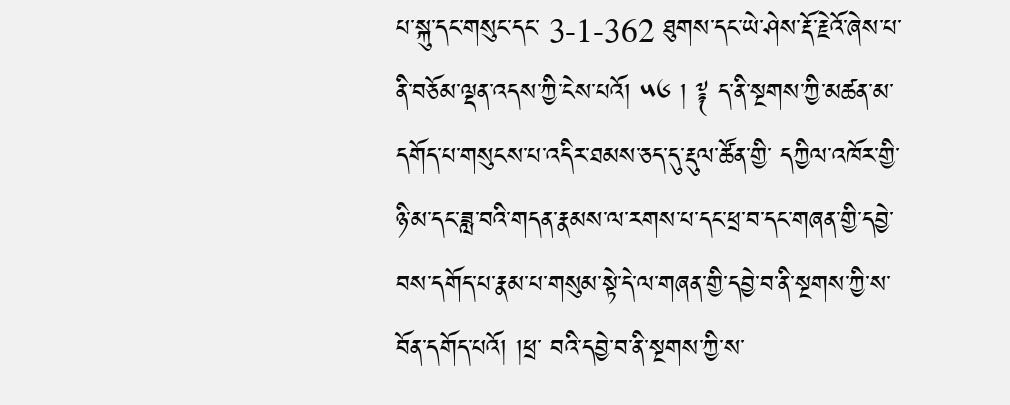པ་སྐུ་དང་གསུང་དང་ 3-1-362 ཐུགས་དང་ཡེ་ཤེས་རྡོ་རྗེའོ་ཞེས་པ་ནི་བཅོམ་ལྡན་འདས་ཀྱི་ངེས་པའོ། ༥༦ ། ༈ ད་ནི་སྔགས་ཀྱི་མཚན་མ་དགོད་པ་གསུངས་པ་འདིར་ཐམས་ཅད་དུ་རྡུལ་ཚོན་གྱི་ དཀྱིལ་འཁོར་གྱི་ཉི་མ་དང་ཟླ་བའི་གདན་རྣམས་ལ་རགས་པ་དང་ཕྲ་བ་དང་གཞན་གྱི་དབྱེ་ བས་དགོད་པ་རྣམ་པ་གསུམ་སྟེ་དེ་ལ་གཞན་གྱི་དབྱེ་བ་ནི་སྔགས་ཀྱི་ས་བོན་དགོད་པའོ། །ཕྲ་ བའི་དབྱེ་བ་ནི་སྔགས་ཀྱི་ས་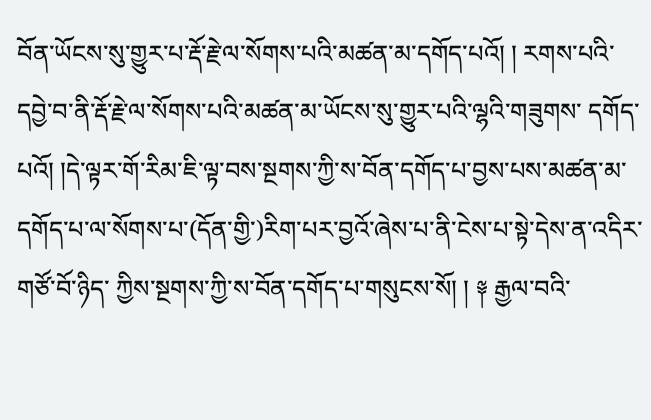བོན་ཡོངས་སུ་གྱུར་པ་རྡོ་རྗེ་ལ་སོགས་པའི་མཚན་མ་དགོད་པའོ། ། རགས་པའི་དབྱེ་བ་ནི་རྡོ་རྗེ་ལ་སོགས་པའི་མཚན་མ་ཡོངས་སུ་གྱུར་པའི་ལྷའི་གཟུགས་ དགོད་པའོ། །དེ་ལྟར་གོ་རིམ་ཇི་ལྟ་བས་སྔགས་ཀྱི་ས་བོན་དགོད་པ་བྱས་པས་མཚན་མ་ དགོད་པ་ལ་སོགས་པ་(དོན་གྱི་)རིག་པར་བྱའོ་ཞེས་པ་ནི་ངེས་པ་སྟེ་དེས་ན་འདིར་གཙོ་བོ་ཉིད་ ཀྱིས་སྔགས་ཀྱི་ས་བོན་དགོད་པ་གསུངས་སོ། ། ༈ རྒྱལ་བའི་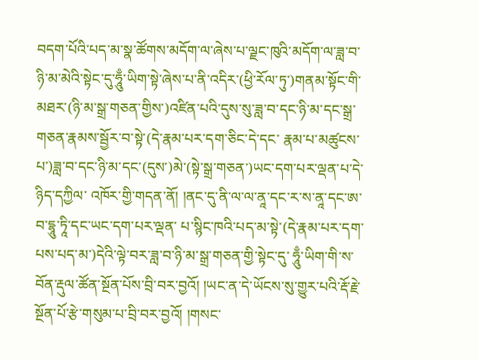བདག་པོའི་པད་མ་སྣ་ཚོགས་མདོག་ལ་ཞེས་པ་ལྗང་ཁུའི་མདོག་ལ་ཟླ་བ་ ཉི་མ་མེའི་སྟེང་དུ་ཧཱུྃ་ཡིག་སྟེ་ཞེས་པ་ནི་འདིར་(ཕྱི་རོལ་ཏུ་)གནམ་སྟོང་གི་མཐར་(ཉི་མ་སྒྲ་གཅན་གྱིས་)འཛིན་པའི་དུས་སུ་ཟླ་བ་དང་ཉི་མ་དང་སྒྲ་གཅན་རྣམས་སྦྱོར་བ་སྟེ་(དེ་རྣམ་པར་དག་ཅིང་དེ་དང་ རྣམ་པ་མཚུངས་པ་)ཟླ་བ་དང་ཉི་མ་དང་(དུས་)མེ་(སྟེ་སྒྲ་གཅན་)ཡང་དག་པར་ལྡན་པ་དེ་ཉིད་དཀྱིལ་ འཁོར་གྱི་གདན་ནོ། །ནང་དུ་ནི་ལ་ལ་ནཱ་དང་ར་ས་ནཱ་དང་ཨ་བ་དྷཱུ་ཏཱི་དང་ཡང་དག་པར་ལྡན་ པ་སྙིང་ཁའི་པད་མ་སྟེ་(དེ་རྣམ་པར་དག་པས་པད་མ་)དེའི་ལྟེ་བར་ཟླ་བ་ཉི་མ་སྒྲ་གཅན་གྱི་སྟེང་དུ་ ཧཱུྃ་ཡིག་གི་ས་བོན་རྡུལ་ཚོན་སྔོན་པོས་བྲི་བར་བྱའོ། །ཡང་ན་དེ་ཡོངས་སུ་གྱུར་པའི་རྡོ་རྗེ་ སྔོན་པོ་རྩེ་གསུམ་པ་བྲི་བར་བྱའོ། །གསང་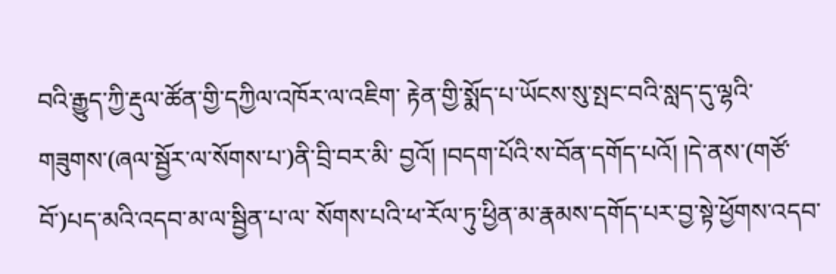བའི་རྒྱུད་ཀྱི་རྡུལ་ཚོན་གྱི་དཀྱིལ་འཁོར་ལ་འཇིག་ རྟེན་གྱི་སྨོད་པ་ཡོངས་སུ་སྤང་བའི་སླད་དུ་ལྷའི་གཟུགས་(ཞལ་སྦྱོར་ལ་སོགས་པ་)ནི་བྲི་བར་མི་ བྱའོ། །བདག་པོའི་ས་བོན་དགོད་པའོ། །དེ་ནས་(གཙོ་བོ་)པད་མའི་འདབ་མ་ལ་སྦྱིན་པ་ལ་ སོགས་པའི་ཕ་རོལ་ཏུ་ཕྱིན་མ་རྣམས་དགོད་པར་བྱ་སྟེ་ཕྱོགས་འདབ་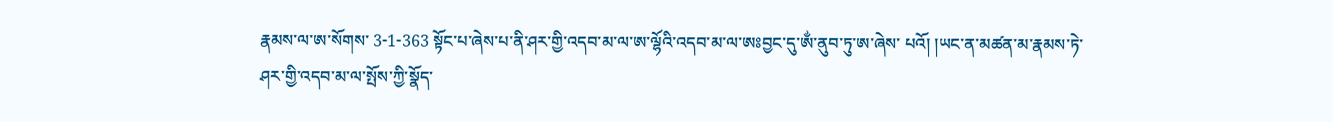རྣམས་ལ་ཨ་སོགས་ 3-1-363 སྟོང་པ་ཞེས་པ་ནི་ཤར་གྱི་འདབ་མ་ལ་ཨ་ལྷོའི་འདབ་མ་ལ་ཨཿབྱང་དུ་ཨྂ་ནུབ་ཏུ་ཨ་ཞེས་ པའོ། །ཡང་ན་མཚན་མ་རྣམས་ཏེ་ཤར་གྱི་འདབ་མ་ལ་སྤོས་ཀྱི་སྣོད་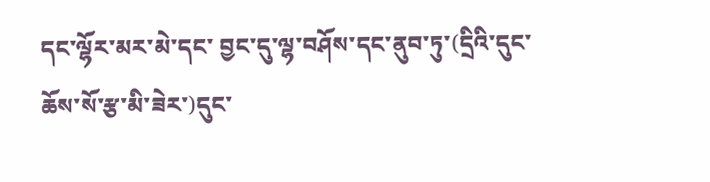དང་ལྷོར་མར་མེ་དང་ བྱང་དུ་ལྷ་བཤོས་དང་ནུབ་ཏུ་(དྲིའི་དུང་ཆོས་སོ་རྩ་མི་ཟེར་)དུང་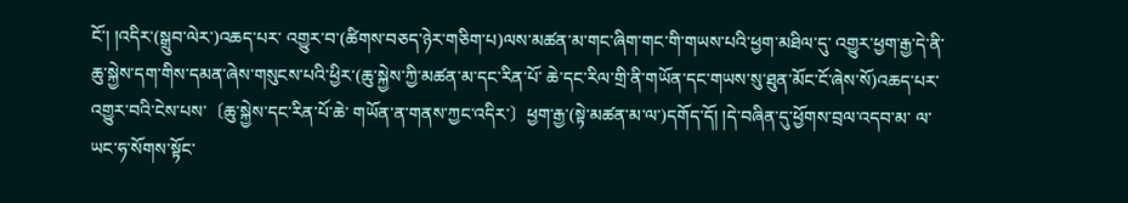ངོ་། །འདིར་(སྒྲུབ་ལེར་)འཆད་པར་ འགྱུར་བ་(ཚིགས་བཅད་ཉེར་གཅིག་པ)ལས་མཚན་མ་གང་ཞིག་གང་གི་གཡས་པའི་ཕྱག་མཐིལ་དུ་ འགྱུར་ཕྱག་རྒྱ་དེ་ནི་ཆུ་སྐྱེས་དག་གིས་དམན་ཞེས་གསུངས་པའི་ཕྱིར་(ཆུ་སྐྱེས་ཀྱི་མཚན་མ་དང་རིན་པོ་ ཆེ་དང་རིལ་གྲི་ནི་གཡོན་དང་གཡས་སུ་ཐུན་མོང་ངོ་ཞེས་སོ)འཆད་པར་འགྱུར་བའི་ངེས་པས་〔ཆུ་སྐྱེས་དང་རིན་པོ་ཆེ་ གཡོན་ན་གནས་ཀྱང་འདིར་〕ཕྱག་རྒྱ་(སྟེ་མཚན་མ་ལ་)དགོད་དོ། །དེ་བཞིན་དུ་ཕྱོགས་བྲལ་འདབ་མ་ ལ་ཡང་ཧ་སོགས་སྟོང་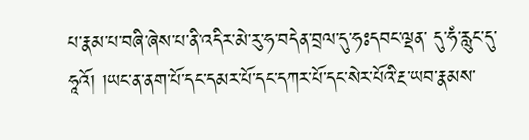པ་རྣམ་པ་བཞི་ཞེས་པ་ནི་འདིར་མེ་རུ་ཧ་བདེན་བྲལ་དུ་ཧཿདབང་ལྡན་ དུ་ཧཾ་རླུང་དུ་ཧཱའོ། །ཡང་ན་ནག་པོ་དང་དམར་པོ་དང་དཀར་པོ་དང་སེར་པོའི་རྔ་ཡབ་རྣམས་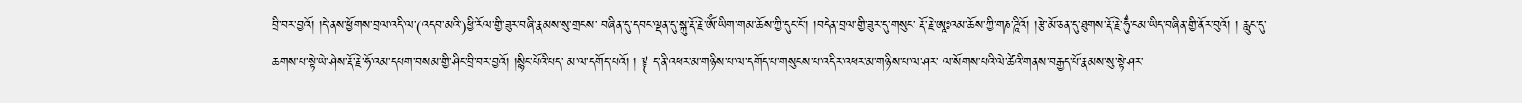བྲི་བར་བྱའོ། །དེ་ནས་ཕྱོགས་བྲལ་འདི་ལ་(འདབ་མའི་)ཕྱི་རོལ་གྱི་ཟུར་བཞི་རྣམས་སུ་གྲངས་ བཞིན་དུ་དབང་ལྡན་དུ་སྐུ་རྡོ་རྗེ་ༀ་ཡིག་གམ་ཆོས་ཀྱི་དུང་ངོ་། །བདེན་བྲལ་གྱི་ཟུར་དུ་གསུང་ རྡོ་རྗེ་ཨཱཿའམ་ཆོས་ཀྱི་གཎ་ཌཱིའོ། །རྩེ་མོ་ཅན་དུ་ཐུགས་རྡོ་རྗེ་ཧུྂ་ངམ་ཡིད་བཞིན་གྱི་ནོར་བུའོ། ། རླུང་དུ་ཆགས་པ་སྟེ་ཡེ་ཤེས་རྡོ་རྗེ་ཧོ་འམ་དཔག་བསམ་གྱི་ཤིང་བྲི་བར་བྱའོ། །སྙིང་པོའི་པད་ མ་ལ་དགོད་པའོ། ། ༈ ད་ནི་འཕར་མ་གཉིས་པ་ལ་དགོད་པ་གསུངས་པ་འདིར་འཕར་མ་གཉིས་པ་ལ་ཤར་ ལ་སོགས་པའི་ལེ་ཚེའི་གནས་བརྒྱད་པོ་རྣམས་སུ་སྟེ་ཤར་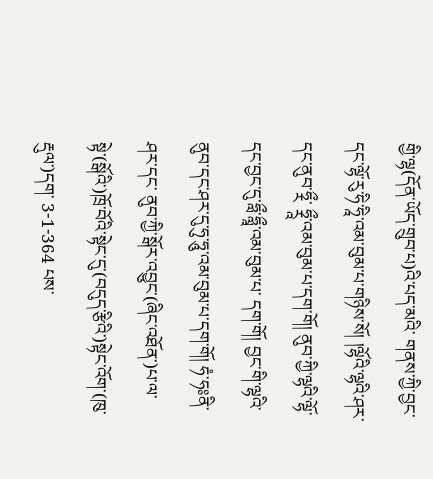གྱི་ལྷ(དོན་ཡོད་གྲུབ་པ)འི་པད་མའི་ གནས་ཀྱི་བྱང་དང་ལྷོ་རུ་ཧི་ཧཱི་འམ་བུམ་པ་གཉིས་སོ། །ལྷོའི་ལྷའི་ཤར་དང་ནུབ་ཧྼྀ་ ཧྼཱྀ་འམ་བུམ་པ་དག་གོ། ནུབ་ཀྱི་ལྷའི་ལྷོ་དང་བྱང་དུ་ཧླྀ་ཧླཱྀ་འམ་བུམ་པ་ དག་གོ། བྱང་གི་ལྷའི་ནུབ་དང་ཤར་དུ་ཧུ་ཧཱུ་འམ་བུམ་པ་དག་གོ། ཧཾ་ཧཿནི་ཤར་དང་ ནུབ་ཀྱི་སྒོར་འབྱུང་(ཞིང་འཐོན་)པ་ལ་སྟེ་(སྒོའི་)ཁྲོ་བོའི་སྟེང་དུ་(བདུད་རྩིའི་)སྟེང་འོག་(ཁུ་རྡུལ་)དག་ 3-1-364 པས་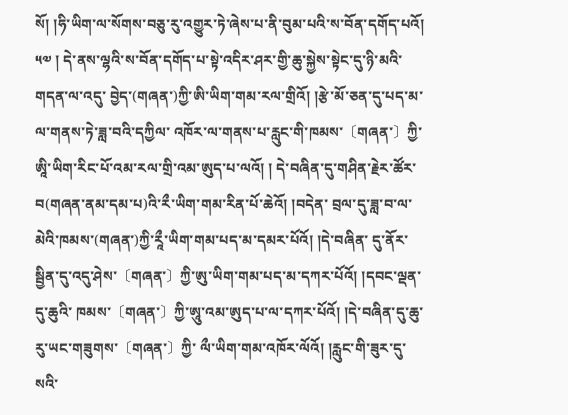སོ། །ཧི་ཡིག་ལ་སོགས་བཅུ་རུ་འགྱུར་ཏེ་ཞེས་པ་ནི་བུམ་པའི་ས་བོན་དགོད་པའོ། ༥༧ ། དེ་ནས་ལྷའི་ས་བོན་དགོད་པ་སྟེ་འདིར་ཤར་གྱི་ཆུ་སྐྱེས་སྟེང་དུ་ཉི་མའི་གདན་ལ་འདུ་ བྱེད་(གཞན་)ཀྱི་ཨི་ཡིག་གམ་རལ་གྲིའོ། །རྩེ་མོ་ཅན་དུ་པད་མ་ལ་གནས་ཏེ་ཟླ་བའི་དཀྱིལ་ འཁོར་ལ་གནས་པ་རླུང་གི་ཁམས་〔གཞན་〕ཀྱི་ཨཱི་ཡིག་རིང་པོ་འམ་རལ་གྲི་འམ་ཨུད་པ་ལའོ། ། དེ་བཞིན་དུ་གཤིན་རྗེར་ཚོར་བ(གཞན་ནམ་དམ་པ)འི་རྀ་ཡིག་གམ་རིན་པོ་ཆེའོ། །བདེན་ བྲལ་དུ་ཟླ་བ་ལ་མེའི་ཁམས་(གཞན་)ཀྱི་རཱྀ་ཡིག་གམ་པད་མ་དམར་པོའོ། །དེ་བཞིན་ དུ་ནོར་སྦྱིན་དུ་འདུ་ཤེས་〔གཞན་〕ཀྱི་ཨུ་ཡིག་གམ་པད་མ་དཀར་པོའོ། །དབང་ལྡན་དུ་ཆུའི་ ཁམས་〔གཞན་〕ཀྱི་ཨཱུ་འམ་ཨུད་པ་ལ་དཀར་པོའོ། །དེ་བཞིན་དུ་ཆུ་རུ་ཡང་གཟུགས་〔གཞན་〕ཀྱི་ ལྀ་ཡིག་གམ་འཁོར་ལོའོ། །རླུང་གི་ཟུར་དུ་སའི་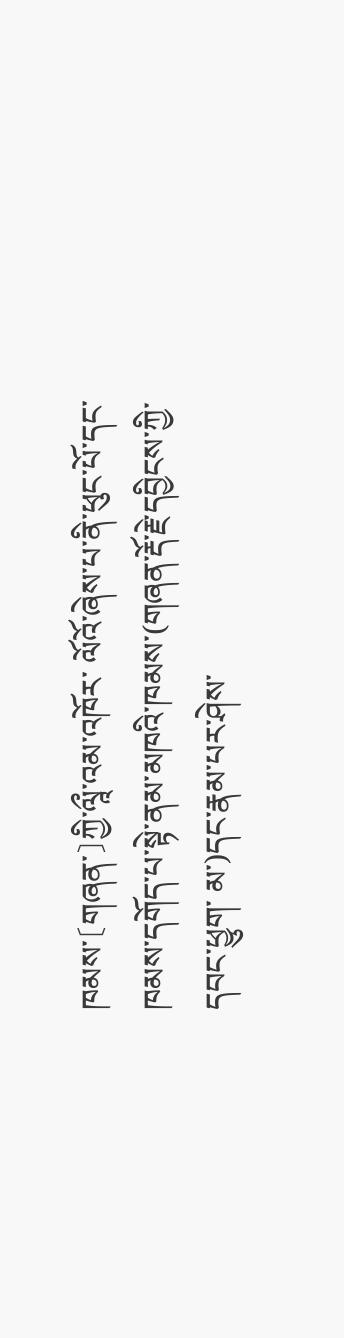ཁམས་〔གཞན་〕ཀྱི་ལཱྀ་འམ་འཁོར་ ལོའོ་ཞེས་པ་ནི་ཕུང་པོ་དང་ཁམས་དགོད་པ་སྟེ་ནམ་མཁའི་ཁམས་(གཞན་རྡོ་རྗེ་དབྱིངས་ཀྱི་དབང་ཕྱུག་ མ་)དང་རྣམ་པར་ཤེས་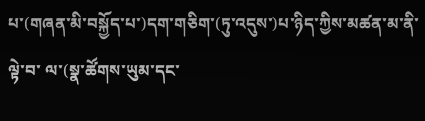པ་(གཞན་མི་བསྐྱོད་པ་)དག་གཅིག་(ཏུ་འདུས་)པ་ཉིད་ཀྱིས་མཚན་མ་ནི་ལྟེ་བ་ ལ་(སྣ་ཚོགས་ཡུམ་དང་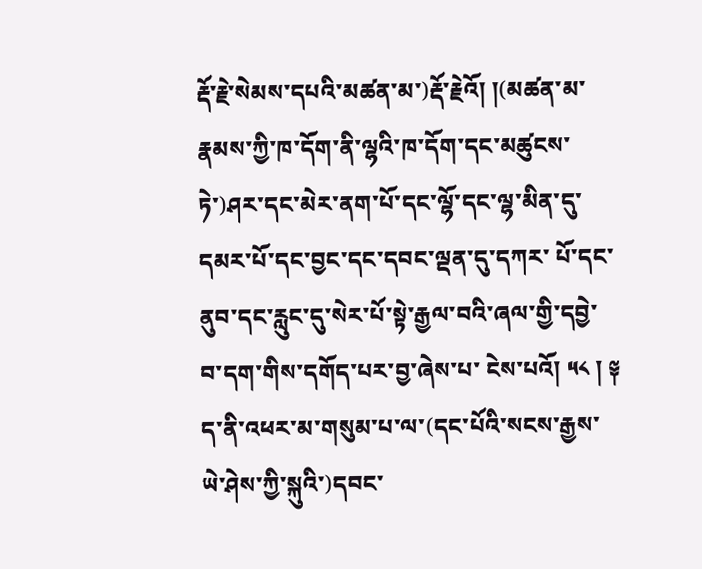རྡོ་རྗེ་སེམས་དཔའི་མཚན་མ་)རྡོ་རྗེའོ། །(མཚན་མ་རྣམས་ཀྱི་ཁ་དོག་ནི་ལྷའི་ཁ་དོག་དང་མཚུངས་ ཏེ་)ཤར་དང་མེར་ནག་པོ་དང་ལྷོ་དང་ལྷ་མིན་དུ་དམར་པོ་དང་བྱང་དང་དབང་ལྡན་དུ་དཀར་ པོ་དང་ནུབ་དང་རླུང་དུ་སེར་པོ་སྟེ་རྒྱལ་བའི་ཞལ་གྱི་དབྱེ་བ་དག་གིས་དགོད་པར་བྱ་ཞེས་པ་ ངེས་པའོ། ༥༨ ། ༈ ད་ནི་འཕར་མ་གསུམ་པ་ལ་(དང་པོའི་སངས་རྒྱས་ཡེ་ཤེས་ཀྱི་སྐུའི་)དབང་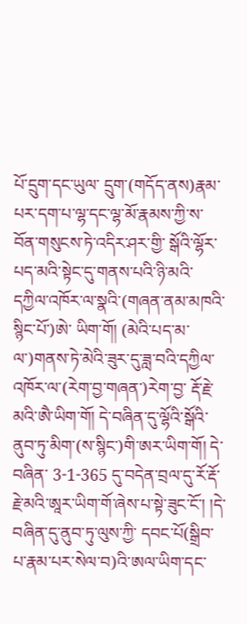པོ་དྲུག་དང་ཡུལ་ དྲུག་(གདོད་ནས)རྣམ་པར་དག་པ་ལྷ་དང་ལྷ་མོ་རྣམས་ཀྱི་ས་བོན་གསུངས་ཏེ་འདིར་ཤར་གྱི་ སྒོའི་ལྷོར་པད་མའི་སྟེང་དུ་གནས་པའི་ཉི་མའི་དཀྱིལ་འཁོར་ལ་སྣའི་(གཞན་ནམ་མཁའི་སྙིང་པོ་)ཨེ་ ཡིག་གོ། (མེའི་པད་མ་ལ་)གནས་ཏེ་མེའི་ཟུར་དུ་ཟླ་བའི་དཀྱིལ་འཁོར་ལ་(རེག་བྱ་གཞན་)རེག་བྱ་ རྡོ་རྗེ་མའི་ཨཻ་ཡིག་གོ། དེ་བཞིན་དུ་ལྷོའི་སྒོའི་ནུབ་ཏུ་མིག་(ས་སྙིང་)གི་ཨར་ཡིག་གོ། དེ་བཞིན་ 3-1-365 དུ་བདེན་བྲལ་དུ་རོ་རྡོ་རྗེ་མའི་ཨཱར་ཡིག་གོ་ཞེས་པ་སྟེ་ཟུང་ངོ་། །དེ་བཞིན་དུ་ནུབ་ཏུ་ལུས་ཀྱི་ དབང་པོ(སྒྲིབ་པ་རྣམ་པར་སེལ་བ)འི་ཨལ་ཡིག་དང་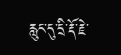རླུང་དུ་དྲི་རྡོ་རྗེ་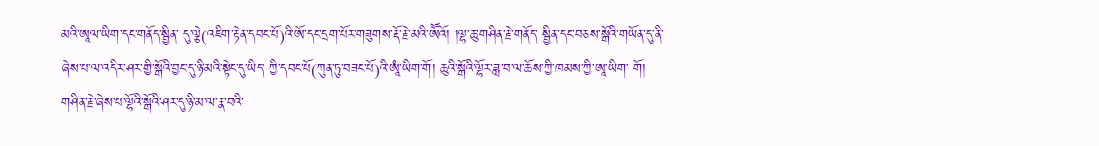མའི་ཨཱལ་ཡིག་དང་གནོད་སྦྱིན་ དུ་ལྕེ(འཇིག་རྟེན་དབང་པོ)འི་ཨོ་དང་དྲག་པོར་གཟུགས་རྡོ་རྗེ་མའི་ཨཽའོ། །ལྷ་ཆུ་གཤིན་རྗེ་གནོད་ སྦྱིན་དང་བཅས་སྒོའི་གཡོན་དུ་ནི་ཞེས་པ་ལ་འདིར་ཤར་གྱི་སྒོའི་བྱང་དུ་ཉི་མའི་སྟེང་དུ་ཡིད་ ཀྱི་དབང་པོ(ཀུན་ཏུ་བཟང་པོ)འི་ཨཱཾ་ཡིག་གོ། ཆུའི་སྒོའི་ལྷོར་ཟླ་བ་ལ་ཆོས་ཀྱི་ཁམས་ཀྱི་ཨཱ་ཡིག་ གོ། གཤིན་རྗེ་ཞེས་པ་ལྷོའི་སྒོའི་ཤར་དུ་ཉི་མ་ལ་རྣ་བའི་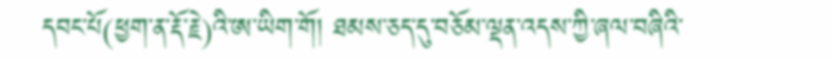དབང་པོ(ཕྱག་ན་རྡོ་རྗེ)འི་ཨ་ཡིག་གོ། ཐམས་ཅད་དུ་བཅོམ་ལྡན་འདས་ཀྱི་ཞལ་བཞིའི་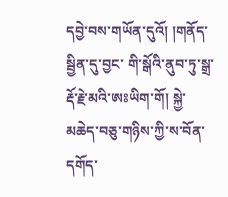དབྱེ་བས་གཡོན་དུའོ། །གནོད་སྦྱིན་དུ་བྱང་ གི་སྒོའི་ནུབ་ཏུ་སྒྲ་རྡོ་རྗེ་མའི་ཨཿཡིག་གོ། སྐྱེ་མཆེད་བཅུ་གཉིས་ཀྱི་ས་བོན་དགོད་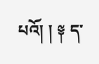པའོ། ། ༈ ད་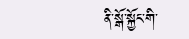ནི་སྒོ་སྐྱོང་གི་